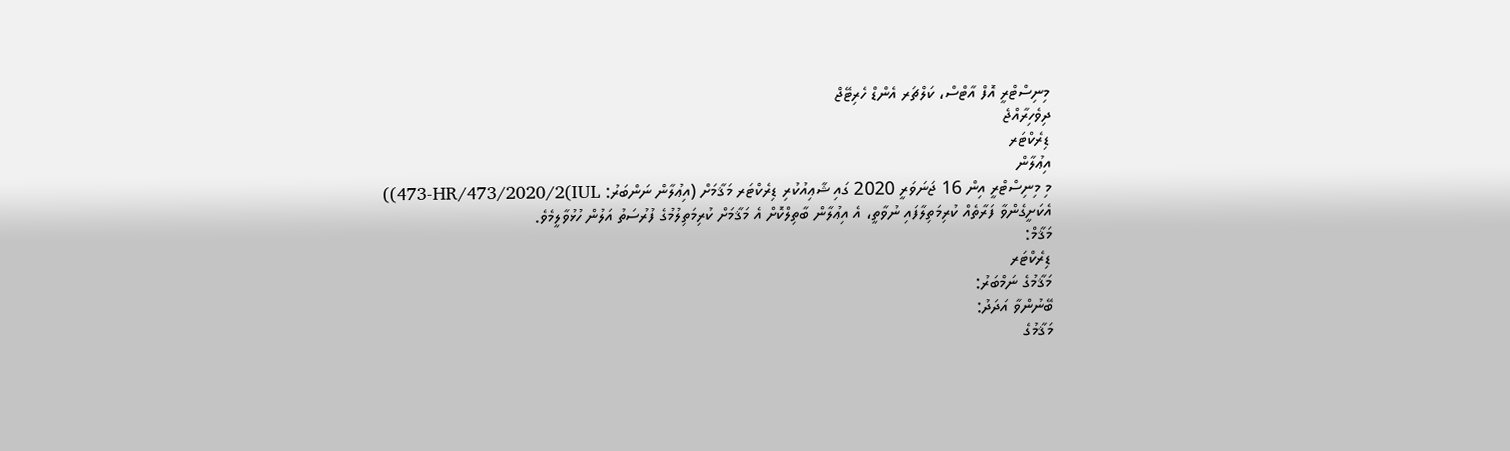މިނިސްޓްރީ އޮފް އާޓްސް، ކަލްޗަރ އެންޑް ހެރިޓޭޖް
ދިވެހިރާއްޖެ
ޑިރެކްޓަރ
އިޢުލާން
މި މިނިސްޓްރީ އިން 16 ޖަނަވަރީ 2020 ގައި ޝާޢިއުކުރި ޑިރެކްޓަރ މަޤާމަށް (އިޢުލާން ނަންބަރު: IUL)473-HR/473/2020/2)) އެކަށީގެންވާ ފަރާތެއް ކުރިމަތިލާފައި ނުވާތީ، އެ އިޢުލާން ބާތިލްކޮށް އެ މަޤާމަށް ކުރިމަތިލުމުގެ ފުރުސަތު އަލުން ހުޅުވާލީމެވެ.
މަޤާމް:
ޑިރެކްޓަރ
މަޤާމުގެ ނަމްބަރު:
ބޭނުންވާ އަދަދު:
މަޤާމުގެ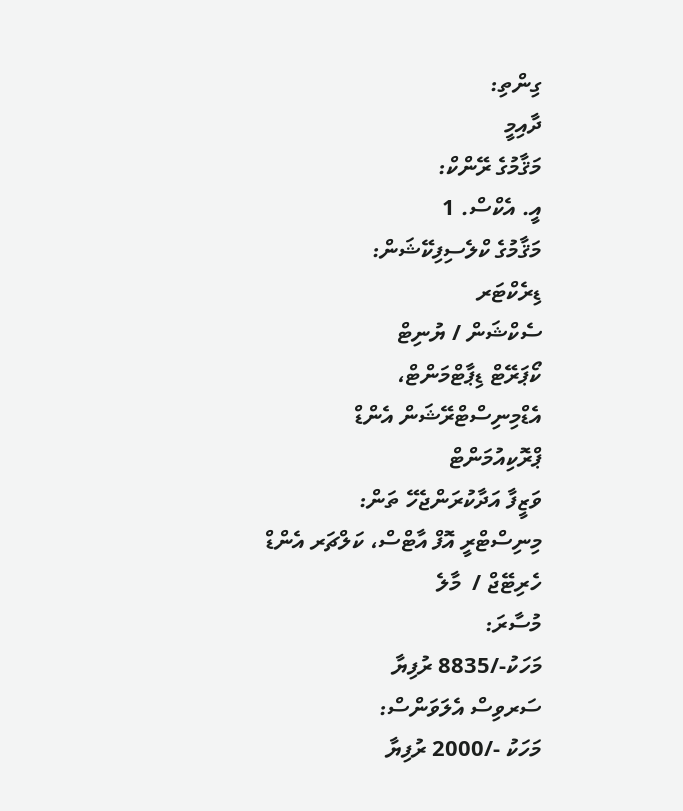ގިންތި:
ދާއިމީ
މަޤާމުގެ ރޭންކް:
އީ. އެކްސް. 1
މަޤާމުގެ ކްލެސިފިކޭޝަން:
ޑިރެކްޓަރ
ސެކްޝަން / ޔުނިޓް
ކޯޕަރޭޓް ޑިޕާޓްމަންޓް، އެޑްމިނިސްޓްރޭޝަން އެންޑް ޕްރޮކިއުމަންޓް
ވަޒީފާ އަދާކުރަންޖެހޭ ތަން:
މިނިސްޓްރީ އޮފް އާޓްސް، ކަލްޗަރ އެންޑް ހެރިޓޭޖް /  މާލެ
މުސާރަ:
މަހަކު-/8835 ރުފިޔާ
ސަރވިސް އެލަވަންސް:
މަހަކު -/2000 ރުފިޔާ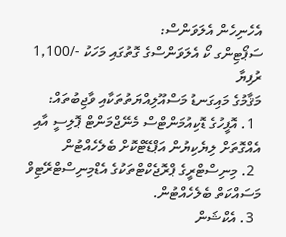އެހެނިހެން އެލަވަންސް:
ސަޕޯޓިންގ ކޯ އެލަވަންސްގެ ގޮތުގައި މަހަކު -/1,100 ރުފިޔާ
މަޤާމުގެ މައިގަނޑު މަސްއޫލިއްޔަތުތަކާއި ވާޖިބުތައް:
  1. އޮފީހުގެ ޑޮކިއުމަންޓްސް މެނޭޖްމަންޓް ޕޮލިސީ އާއި އެއްގޮތަށް ލިޔެކިޔުން އަޕްޑޭޓްކޮށް ބެލެހެއްޓުން
  2. މިނިސްޓްރީގެ ޕްރޮޖެކްޓްތަކުގެ އެޑްމިނިސްޓްރޭޓިވް މަސައްކަތް ބެލެހެއްޓުން.
  3. އެކްޝަން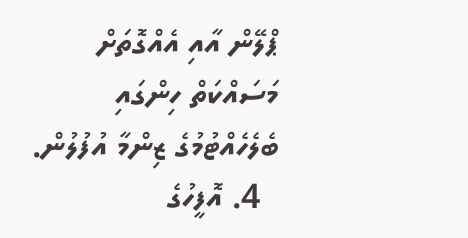ޕްލޭން އާއި އެއްގޮތަށް މަސައްކަތް ހިންގައި ބެލެހެއްޓުމުގެ ޒިންމާ އުފުލުން.
  4. އޮފީހުގެ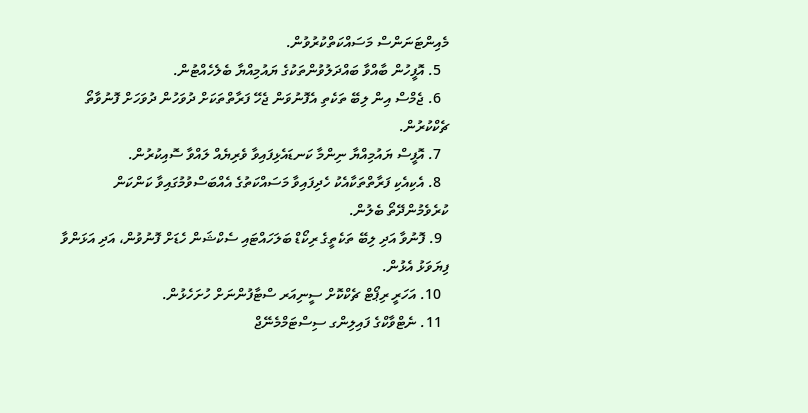މެއިންޓަނަންސް މަސައްކަތްކުރުވުން.
  5. އޮފީހުން ބާއްވާ ބައްދަލުވުންތަކުގެ ޔައުމިއްޔާ ބެލެހެއްޓުން.
  6. ޖެމްސް އިން ލިބޭ ތަކެތި އެފޮނުވަން ޖެހޭ ފަރާތްތަކަށް ދުވަހުން ދުވަހަށް ފޮނުވާތޯ ޗެކްކުރުން.
  7. އޮފީސް ޔައުމިއްޔާ ނިންމާ ކަނޑައެޅިފައިވާ ވެރިޔެއް ލައްވާ ސޮއިކުރުން.
  8. އެކިއެކި ފަރާތްތަކާއެކު ހެދިފައިވާ މަސައްކަތުގެ އެއްބަސްވުމުގައިވާ ކަންކަން ކުރެވެމުންދޭތޯ ބެލުން.
  9. ފޮނުވާ އަދި ލިބޭ ތަކެތީގެ ރިކޯޑް ބަލަހައްޓައި ސެކްޝަން ހެޑަށް ފޮނުވުން، އަދި އަޅަންވާ ފިޔަވަޅު އެޅުން.
  10. އަހަރީ ރިޕޯޓް ޗެކްކޮށް ސީނިއަރ ސްޓާފުންނަށް ހުށަހެޅުން.
  11. ނެޓްވާކްގެ ފައިލިންގ ސިސްޓަމްމެނޭޖް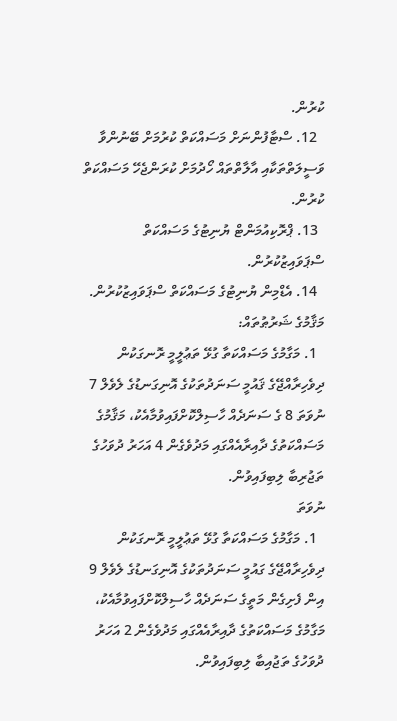ކުރުން.
  12. ސްޓާފުންނަށް މަސައްކަތް ކުރުމަށް ބޭނުންވާ ވަސީލަތްތަކާއި އާލާތްތައް ހޯދުމަށް ކުރަންޖެހޭ މަސައްކަތް ކުރުން.
  13. ޕްރޮކިއުމަންޓް ޔުނިޓުގެ މަސައްކަތް ސްޕަވައިޒުކުރުން.
  14. އެޑްމިން ޔުނިޓުގެ މަސައްކަތް ސްޕަވައިޒުކުރުން.
މަޤާމުގެ ޝަރުޠުތައް:
  1. މަގާމުގެ މަސައްކަތާ ގުޅޭ ތަޢުލީމީ ރޮނގަކުން ދިވެހިރާއްޖޭގެ ޤައުމީ ސަނަދުތަކުގެ އޮނިގަނޑުގެ ލެވެލް 7 ނުވަތަ 8 ގެ ސަނަދެއް ހާސިލްކޮށްފައިވުމާއެކު، މަޤާމުގެ މަސައްކަތުގެ ދާއިރާއެއްގައި މަދުވެގެން 4 އަހަރު ދުވަހުގެ ތަޖުރިބާ ލިބިފައިވުން.
ނުވަތަ
  1. މަގާމުގެ މަސައްކަތާ ގުޅޭ ތަޢުލީމީ ރޮނގަކުން ދިވެހިރާއްޖޭގެ ގައުމީ ސަނަދުތަކުގެ އޮނިގަނޑުގެ ލެވެލް 9 އިން ފެށިގެން މަތީގެ ސަނަދެއް ހާސިލްކޮށްފައިވުމާއެކު، މަގާމުގެ މަސައްކަތުގެ ދާއިރާއެއްގައި މަދުވެގެން 2 އަހަރު ދުވަހުގެ ތަޖުއިބާ ލިބިފައިވުން.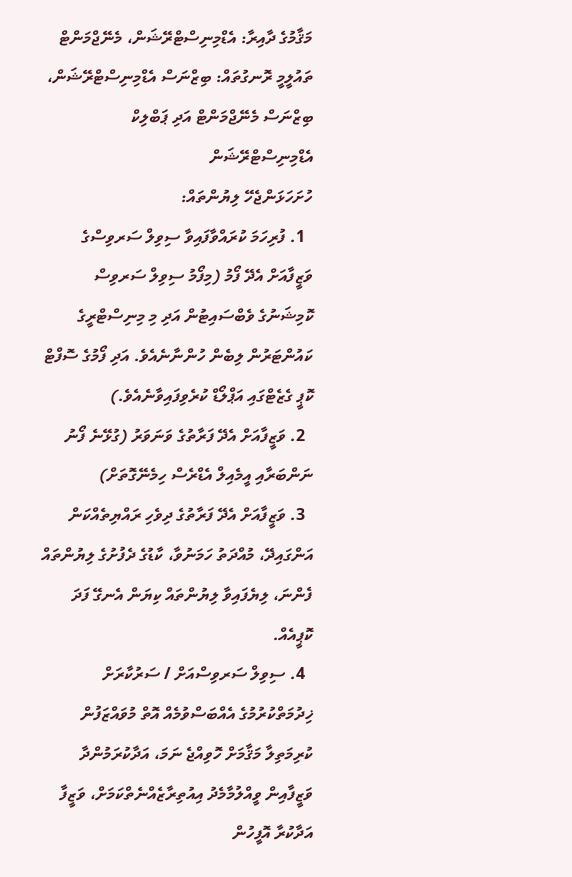މަޤާމުގެ ދާއިރާ: އެޑްމިނިސްޓްރޭޝަން، މެނޭޖްމަންޓް
ތައުލީމީ ރޮނގުތައް: ބިޒްނަސް އެޑްމިނިސްޓްރޭޝަން، ބިޒްނަސް މެނޭޖްމަންޓް އަދި ޕަބްލިކް އެޑްމިނިސްޓްރޭޝަން
ހުށަހަޅަންޖެހޭ ލިޔުންތައް:
  1. ފުރިހަމަ ކުރައްވާފައިވާ ސިވިލް ސަރވިސްގެ ވަޒީފާއަށް އެދޭ ފޯމު (މިފޯމު ސިވިލް ސަރވިސް ކޮމިޝަނުގެ ވެބްސައިޓުން އަދި މި މިނިސްޓްރީގެ ކައުންޓަރުން ލިބެން ހުންނާނެއެވެ. އަދި ފޯމުގެ ސޮފްޓް ކޮޕީ ގެޒެޓްގައި އަޕްލޯޑް ކުރެވިފައިވާނެއެވެ.)
  2. ވަޒީފާއަށް އެދޭ ފަރާތުގެ ވަނަވަރު (ގުޅޭނެ ފޯނު ނަންބަރާއި އީމެއިލް އެޑްރެސް ހިމެނޭގޮތަށް)
  3. ވަޒީފާއަށް އެދޭ ފަރާތުގެ ދިވެހި ރައްޔިތެއްކަން އަންގައިދޭ، މުއްދަތު ހަމަނުވާ، ކާޑުގެ ދެފުށުގެ ލިޔުންތައް ފެންނަ، ލިޔެފައިވާ ލިޔުންތައް ކިޔަން އެނގޭ ފަދަ ކޮޕީއެއް.
  4. ސިވިލް ސަރވިސްއަށް / ސަރުކާރަށް ޚިދުމަތްކުރުމުގެ އެއްބަސްވުމެއް އޮތް މުވައްޒަފުން ކުރިމަތިލާ މަޤާމަށް ހޮވިއްޖެ ނަމަ، އަދާކުރަމުންދާ ވަޒީފާއިން ވީއްލުމާމެދު އިއުތިރާޒެއްނެތްކަމަށް، ވަޒީފާ އަދާކުރާ އޮފީހުން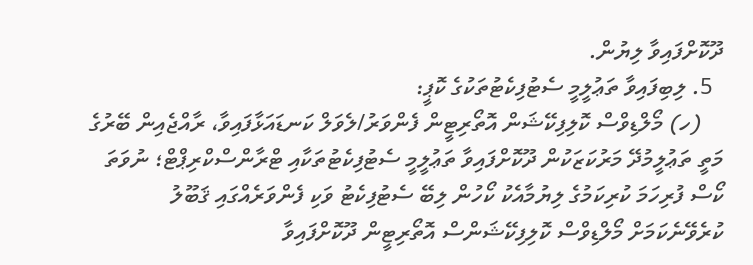ދޫކޮށްފައިވާ ލިޔުން.
  5. ލިބިފައިވާ ތަޢުލީމީ ސެޓުފިކެޓުތަކުގެ ކޮޕީ:
    (ހ) މޯލްޑިވްސް ކޮލިފިކޭޝަން އޮތޯރިޓީން ފެންވަރު/ލެވަލް ކަނޑައަޅާފައިވާ، ރާއްޖެއިން ބޭރުގެ މަތީ ތަޢުލީމުދޭ މަރުކަޒަކުން ދޫކޮށްފައިވާ ތަޢުލީމީ ސެޓުފިކެޓުތަކާއި ޓްރާންސްކްރިޕްޓް؛ ނުވަތަ ކޯސް ފުރިހަމަ ކުރިކަމުގެ ލިޔުމާއެކު ކޯހުން ލިބޭ ސެޓުފިކެޓު ވަކި ފެންވަރެއްގައި ޤަބޫލު ކުރެވޭނެކަމަށް މޯލްޑިވްސް ކޮލިފިކޭޝަންސް އޮތޯރިޓީން ދޫކޮށްފައިވާ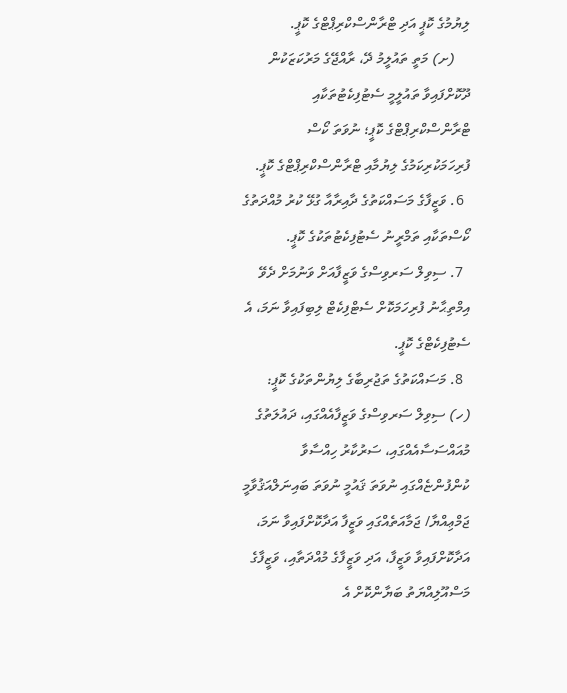ލިޔުމުގެ ކޮޕީ އަދި ޓްރާންސްކްރިޕްޓްގެ ކޮޕީ.
    (ށ) މަތީ ތައުލީމު ދޭ، ރާއްޖޭގެ މަރުކަޒަކުން ދޫކޮށްފައިވާ ތައުލީމީ ސެޓުފިކެޓުތަކާއި ޓްރާންސްކްރިޕްޓްގެ ކޮޕީ؛ ނުވަތަ ކޯސް ފުރިހަމަކުރިކަމުގެ ލިޔުމާއި ޓްރާންސްކްރިޕްޓްގެ ކޮޕީ.
  6. ވަޒީފާގެ މަސައްކަތުގެ ދާއިރާއާ ގުޅޭ ކުރު މުއްދަތުގެ ކޯސްތަކާއި ތަމްރީނު ސެޓުފިކެޓުތަކުގެ ކޮޕީ.
  7. ސިވިލް ސަރވިސްގެ ވަޒީފާއަށް ވަނުމަށް ދެވޭ އިމްތިޙާނު ފުރިހަމަކޮށް ސެޓްފިކެޓް ލިބިފައިވާ ނަމަ، އެ ސެޓުފިކެޓްގެ ކޮޕީ.
  8. މަސައްކަތުގެ ތަޖުރިބާގެ ލިޔުންތަކުގެ ކޮޕީ:
(ހ) ސިވިލް ސަރވިސްގެ ވަޒީފާއެއްގައި، ދައުލަތުގެ މުއައްސަސާއެއްގައި، ސަރުކާރު ހިއްސާވާ ކުންފުންޏެއްގައި ނުވަތަ ޤައުމީ ނުވަތަ ބައިނަލްއަޤުވާމީ ޖަމްޢިއްޔާ/ ޖަމާއަތެއްގައި ވަޒީފާ އަދާކޮށްފައިވާ ނަމަ، އަދާކޮށްފައިވާ ވަޒީފާ، އަދި ވަޒީފާގެ މުއްދަތާއި، ވަޒީފާގެ މަސްއޫލިއްޔަތު ބަޔާންކޮށް އެ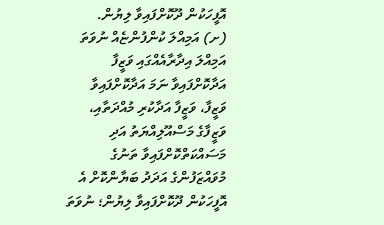އޮފީހަކުން ދޫކޮށްފައިވާ ލިޔުން.
(ށ) އަމިއްލަ ކުންފުންޏެއް ނުވަތަ އަމިއްލަ އިދާރާއެއްގައި ވަޒީފާ އަދާކޮށްފައިވާ ނަމަ އަދާކޮށްފައިވާ ވަޒީފާ، ވަޒީފާ އަދާކުރި މުއްދަތާއި، ވަޒީފާގެ މަސްއޫލިއްޔަތު އަދި މަސައްކަތްކޮށްފައިވާ ތަނުގެ މުވައްޒަފުންގެ އަދަދު ބަޔާންކޮށް އެ އޮފީހަކުން ދޫކޮށްފައިވާ ލިޔުން؛ ނުވަތަ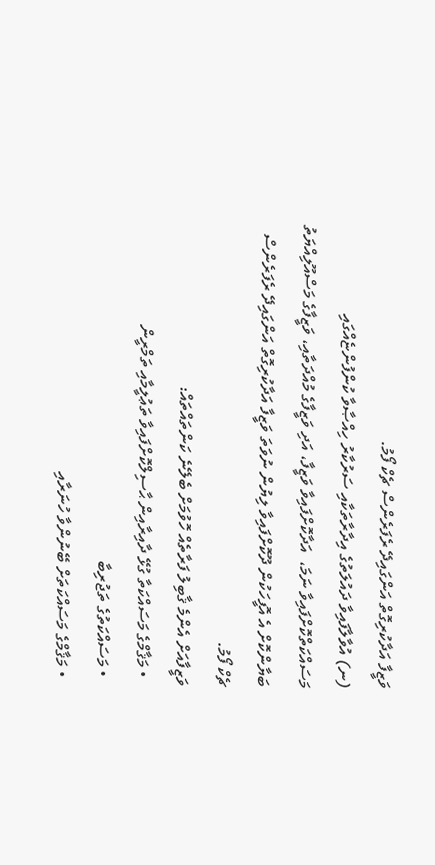ވަޒީފާ އަދާކުރިގޮތް އަންގައިދޭ ރެފަރެންސް ޗެކް ފޯމު.
(ނ) އުވާލާފައިވާ ދައުލަތުގެ އިދާރާތަކާއި ސަރުކާރު ހިއްޞާވާ ކުންފުންޏެއްގައި މަސައްކަތްކޮށްފައިވާ ނަމަ،  އަދާކޮށްފައިވާ ވަޒީފާ، އަދި ވަޒީފާގެ މުއްދަތާއި، ވަޒީފާގެ މަސްއޫލިއްޔަތު ބަޔާންކޮށް އެ އޮފީހަކުން ދޫކޮށްފައިވާ ލިޔުން ނުވަތަ ވަޒީފާ އަދާކުރިގޮތް އަންގައިދޭ ރެފަރެންސް ޗެކް ފޯމު.
ވަޒީފާއަށް އެންމެ ޤާބިލު ފަރާތެއް ހޮވުމަށް ބެލޭނެ ކަންތައްތައް:
  • މަޤާމްގެ މަސައްކަތާ ގުޅޭ ދާއިރާއިން ޙާސިލްކޮށްފައިވާ ތަޢުލީމާއި ތަމްރީން
  • މަސައްކަތުގެ ތަޖުރިބާ
  • މަޤާމްގެ މަސައްކަތަށް ބޭނުންވާ ހުނަރާއި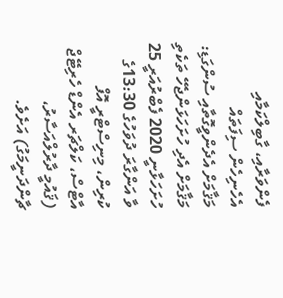ފެންވަރާއި، ގާބިލްކަމާއި އެހެނިހެން ސިފަތައް
މަޤާމަށް އެދެންވީގޮތާއި ސުންގަޑި:
މަޤާމަށް އެދި ހުށަހަޅަންޖެހޭ ތަކެތި ހުށަހަޅާނީ 2020 ފެބްރުއަރީ 25 ވާ އަންގާރަ ދުވަހުގެ 13:30ގެ  ކުރިން، މިނިސްޓްރީ އޮފް އާޓްސް، ކަލްޗަރ އެންޑް ހެރިޓޭޖް (ޤައުމީ ދާރުލްއަސާރު، ޗާންދަނީމަގު) އަށެވެ.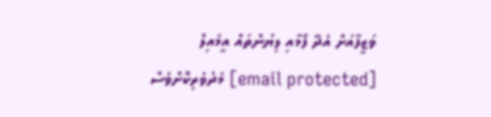ވަޒީފާއަށް އެދޭ ފޯމާއި ލިޔުންތައް އީމެއިލް [email protected] މެދުވެރިކޮށްވެސް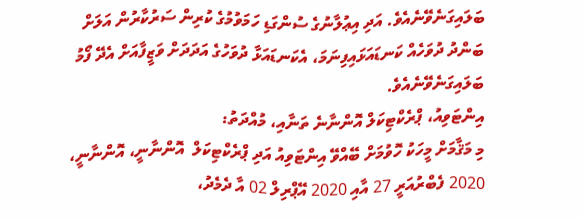ބަލައިގަނެވޭނެއެވެ. އަދި އިޢުލާނުގެ ސުންގަޑި ހަމަވުމުގެ ކުރިން ސަރުކާރުން އަލަށް ބަންދު ދުވަހެއް ކަނޑައަޅައިފިނަމަ، އެކަނޑައަޅާ ދުވަހުގެ އަދަދަށް ވަޒީފާއަށް އެދޭ ފޯމު ބަލައިގަނެވޭނެއެވެ.
އިންޓަވިއު، ޕްރެކްޓިކަލް އޮންނާނެ ތަނާއި، މުއްދަތު:
މި މަޤާމަށް މީހަކު ހޮވުމަށް ބޭއްވޭ އިންޓަވިއު އަދި ޕްރެކްޓިކަލް  އޮންނާނީ، އޮންނާނީ، 2020 ފެބްރުއަރީ 27 އާއި 2020 އޭޕްރިލް 02 އާ ދެމެދު،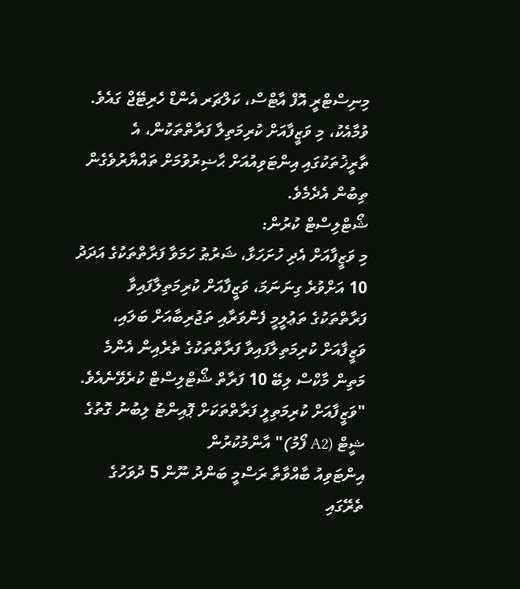މިނިސްޓްރީ އޮފް އާޓްސް، ކަލްޗަރ އެންޑް ހެރިޓޭޖް ގައެވެ.
ވުމާއެކު، މި ވަޒީފާއަށް ކުރިމަތިލާ ފަރާތްތަކުން، އެ ތާރީޚުތަކުގައި އިންޓަވިއުއަށް ޙާޟިރުވުމަށް ތައްޔާރުވެގެން ތިބުން އެދެމެވެ.
ޝޯޓްލިސްޓް ކުރުން:
މި ވަޒީފާއަށް އެދި ހުށަހަޅާ، ޝަރުޠު ހަމަވާ ފަރާތްތަކުގެ އަދަދު 10 އަށްވުރެ ގިނަނަމަ، ވަޒީފާއަށް ކުރިމަތިލާފައިވާ ފަރާތްތަކުގެ ތަޢުލީމީ ފެންވަރާއި ތަޖުރިބާއަށް ބަލައި، ވަޒީފާއަށް ކުރިމަތިލާފައިވާ ފަރާތްތަކުގެ ތެރެއިން އެންމެ މަތިން މާކްސް ލިބޭ 10 ފަރާތް ޝޯޓްލިސްޓް ކުރެވޭނެއެވެ.
"ވަޒީފާއަށް ކުރިމަތިލީ ފަރާތްތަކަށް ޕޮއިންޓު ލިބުނު ގޮތުގެ ޝީޓް (A2 ފޯމު)" އާންމުކުރުން
އިންޓަވިއު ބާއްވާތާ ރަސްމީ ބަންދު ނޫން 5 ދުވަހުގެ ތެރޭގައި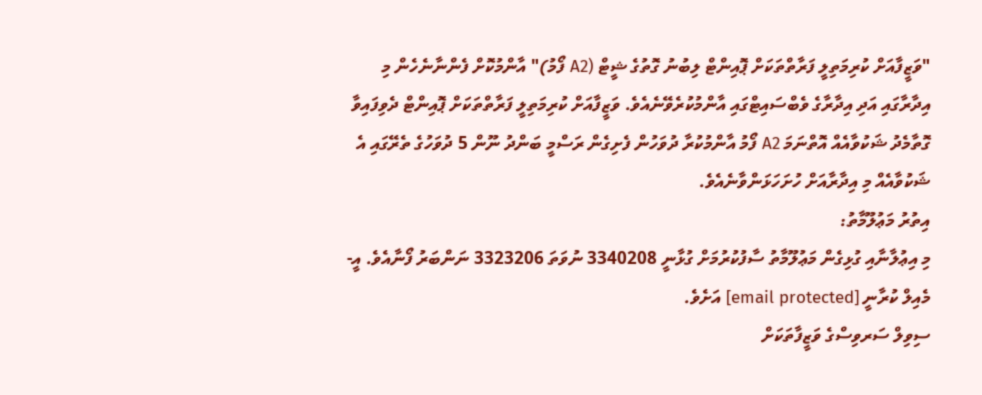"ވަޒީފާއަށް ކުރިމަތިލީ ފަރާތްތަކަށް ޕޮއިންޓް ލިބުނު ގޮތުގެ ޝީޓް (A2 ފޯމު)" އާންމުކޮށް ފެންނާނެހެން މި އިދާރާގައި އަދި އިދާރާގެ ވެބްސައިޓްގައި އާންމުކުރެވޭނެއެވެ. ވަޒީފާއަށް ކުރިމަތިލީ ފަރާތްތަކަށް ޕޮއިންޓް ދެވިފައިވާ ގޮތާމެދު ޝަކުވާއެއް އޮތްނަމަ A2 ފޯމު އާންމުކުރާ ދުވަހުން ފެށިގެން ރަސްމީ ބަންދު ނޫން 5 ދުވަހުގެ ތެރޭގައި އެ ޝަކުވާއެއް މި އިދާރާއަށް ހުށަހަޅަންވާނެއެވެ.
އިތުރު މަޢުލޫމާތު:
މި އިޢުލާނާއި ގުޅިގެން މަޢުލޫމާތު ސާފުކުރުމަށް ގުޅާނީ 3340208 ނުވަތަ 3323206 ނަންބަރު ފޯނާއެވެ. އީ-މެއިލް ކުރާނީ [email protected] އަށެވެ.
ސިވިލް ސަރވިސްގެ ވަޒީފާތަކަށް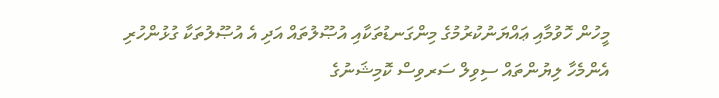މީހުން ހޮވުމާއި ޢައްޔަނުކުރުމުގެ މިންގަނޑުތަކާއި އުޞޫލުތައް އަދި އެ އުޞޫލުތަކާ ގުޅުންހުރި އެންމެހާ ލިޔުންތައް ސިވިލް ސަރވިސް ކޮމިޝަނުގެ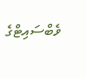ވެބްސައިޓްގެ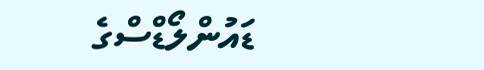ޑައުންލޯޑްސްގެ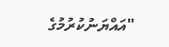"އައްޔަނުކުރުމުގެ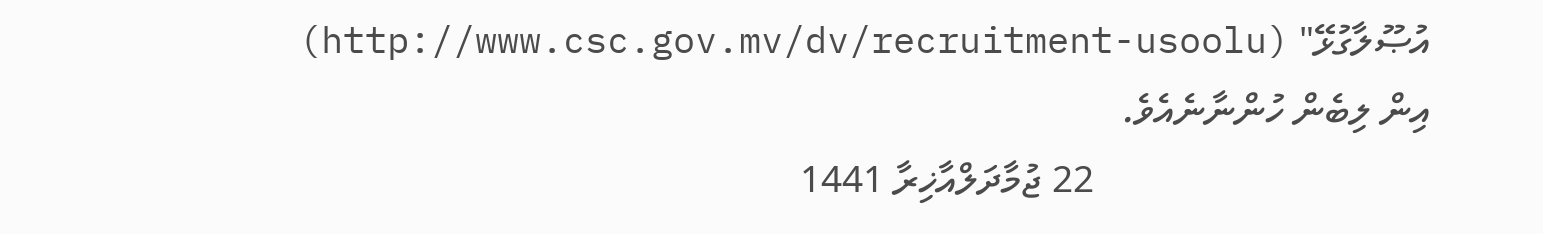އުޞޫލާގުޅޭ" (http://www.csc.gov.mv/dv/recruitment-usoolu) އިން ލިބެން ހުންނާނެއެވެ.
                                   22 ޖުމާދަލްއާޚިރާ 1441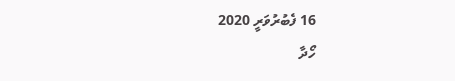16 ފެބުރުވަރީ 2020
ހޯދާ